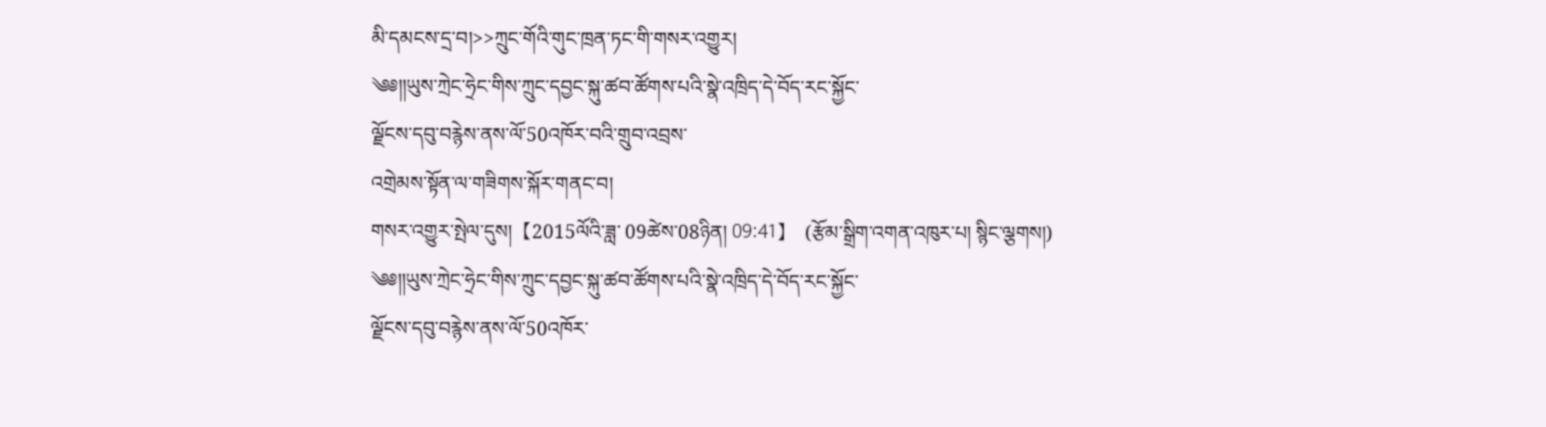མི་དམངས་དྲ་བ།>>ཀྲུང་གོའི་གུང་ཁྲན་ཏང་གི་གསར་འགྱུར།
༄༅།།ཡུས་ཀྲེང་ཧྲེང་གིས་ཀྲུང་དབྱང་སྐུ་ཚབ་ཚོགས་པའི་སྣེ་འཁྲིད་དེ་བོད་རང་སྐྱོང་
ལྗོངས་དབུ་བརྙེས་ནས་ལོ་50འཁོར་བའི་གྲུབ་འབྲས་
འགྲེམས་སྟོན་ལ་གཟིགས་སྐོར་གནང་བ།
གསར་འགྱུར་སྤེལ་དུས།  【2015ལོའི་ཟླ་ 09ཚེས་08ཉིན། 09:41】   (རྩོམ་སྒྲིག་འགན་འཁུར་པ། སྙིང་ལྕགས།)
༄༅།།ཡུས་ཀྲེང་ཧྲེང་གིས་ཀྲུང་དབྱང་སྐུ་ཚབ་ཚོགས་པའི་སྣེ་འཁྲིད་དེ་བོད་རང་སྐྱོང་
ལྗོངས་དབུ་བརྙེས་ནས་ལོ་50འཁོར་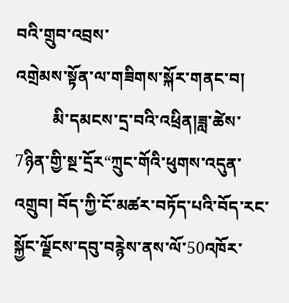བའི་གྲུབ་འབྲས་
འགྲེམས་སྟོན་ལ་གཟིགས་སྐོར་གནང་བ།
         མི་དམངས་དྲ་བའི་འཕྲིན།ཟླ་ཚེས་7ཉིན་གྱི་སྔ་དྲོར“ཀྲུང་གོའི་ཕུགས་འདུན་འགྲུབ། བོད་ཀྱི་ངོ་མཚར་བཏོད་པའི་བོད་རང་སྐྱོང་ལྗོངས་དབུ་བརྙེས་ནས་ལོ་50འཁོར་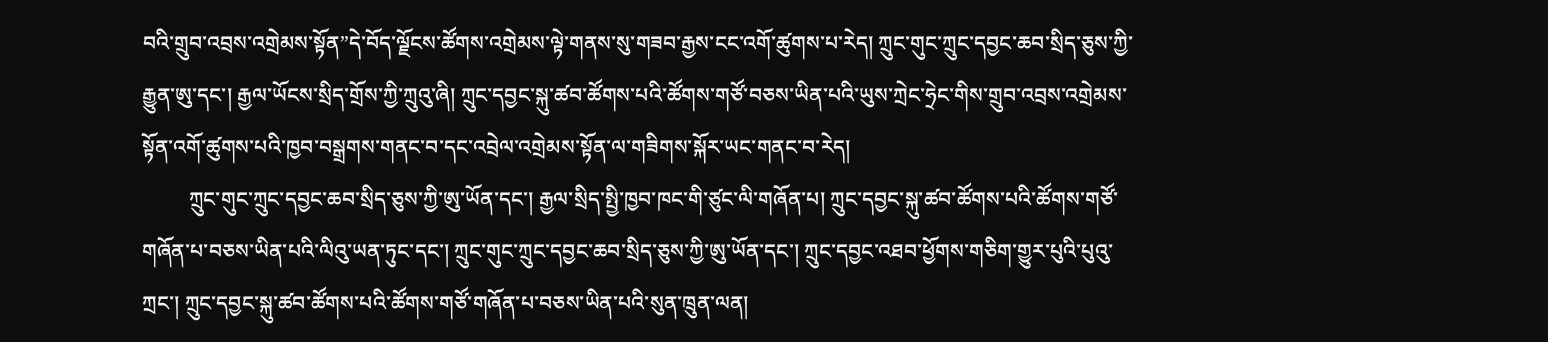བའི་གྲུབ་འབྲས་འགྲེམས་སྟོན”དེ་བོད་ལྗོངས་ཚོགས་འགྲེམས་ལྟེ་གནས་སུ་གཟབ་རྒྱས་ངང་འགོ་ཚུགས་པ་རེད། ཀྲུང་གུང་ཀྲུང་དབྱང་ཆབ་སྲིད་ཅུས་ཀྱི་རྒྱུན་ཨུ་དང་། རྒྱལ་ཡོངས་སྲིད་གྲོས་ཀྱི་ཀྲུའུ་ཞི། ཀྲུང་དབྱང་སྐུ་ཚབ་ཚོགས་པའི་ཚོགས་གཙོ་བཅས་ཡིན་པའི་ཡུས་ཀྲེང་ཧྲེང་གིས་གྲུབ་འབྲས་འགྲེམས་སྟོན་འགོ་ཚུགས་པའི་ཁྱབ་བསྒྲགས་གནང་བ་དང་འབྲེལ་འགྲེམས་སྟོན་ལ་གཟིགས་སྐོར་ཡང་གནང་བ་རེད།
         ཀྲུང་གུང་ཀྲུང་དབྱང་ཆབ་སྲིད་ཅུས་ཀྱི་ཨུ་ཡོན་དང་། རྒྱལ་སྲིད་སྤྱི་ཁྱབ་ཁང་གི་ཙུང་ལི་གཞོན་པ། ཀྲུང་དབྱང་སྐུ་ཚབ་ཚོགས་པའི་ཚོགས་གཙོ་གཞོན་པ་བཅས་ཡིན་པའི་ལིའུ་ཡན་ཏུང་དང་། ཀྲུང་གུང་ཀྲུང་དབྱང་ཆབ་སྲིད་ཅུས་ཀྱི་ཨུ་ཡོན་དང་། ཀྲུང་དབྱང་འཐབ་ཕྱོགས་གཅིག་གྱུར་པུའི་པུའུ་ཀྲང་། ཀྲུང་དབྱང་སྐུ་ཚབ་ཚོགས་པའི་ཚོགས་གཙོ་གཞོན་པ་བཅས་ཡིན་པའི་སུན་ཁྲུན་ལན།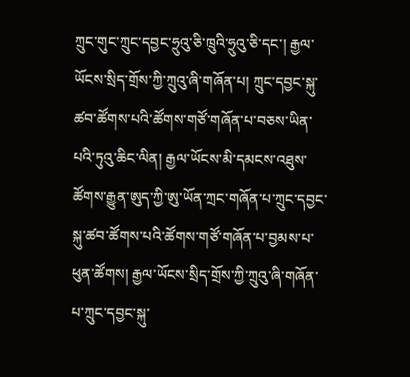ཀྲུང་གུང་ཀྲུང་དབྱང་ཧྲུའུ་ཅི་ཁྲུའི་ཧྲུའུ་ཅི་དང་། རྒྱལ་ཡོངས་སྲིད་གྲོས་ཀྱི་ཀྲུའུ་ཞི་གཞོན་པ། ཀྲུང་དབྱང་སྐུ་ཚབ་ཚོགས་པའི་ཚོགས་གཙོ་གཞོན་པ་བཅས་ཡིན་པའི་ཏུའུ་ཆིང་ལིན། རྒྱལ་ཡོངས་མི་དམངས་འཐུས་ཚོགས་རྒྱུན་ཨུད་ཀྱི་ཨུ་ཡོན་ཀྲང་གཞོན་པ་ཀྲུང་དབྱང་སྐུ་ཚབ་ཚོགས་པའི་ཚོགས་གཙོ་གཞོན་པ་བྱམས་པ་ཕུན་ཚོགས། རྒྱལ་ཡོངས་སྲིད་གྲོས་ཀྱི་ཀྲུའུ་ཞི་གཞོན་པ་ཀྲུང་དབྱང་སྐུ་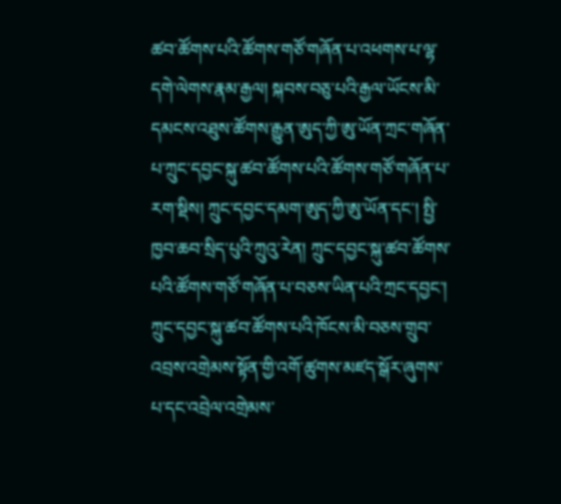ཚབ་ཚོགས་པའི་ཚོགས་གཙོ་གཞོན་པ་འཕགས་པ་ལྷ་དགེ་ལེགས་རྣམ་རྒྱལ། སྐབས་བཅུ་པའི་རྒྱལ་ཡོངས་མི་དམངས་འཐུས་ཚོགས་རྒྱུན་ཨུད་ཀྱི་ཨུ་ཡོན་ཀྲང་གཞོན་པ་ཀྲུང་དབྱང་སྐུ་ཚབ་ཚོགས་པའི་ཚོགས་གཙོ་གཞོན་པ་རག་སྡིས། ཀྲུང་དབྱང་དམག་ཨུད་ཀྱི་ཨུ་ཡོན་དང་། སྤྱི་ཁྱབ་ཆབ་སྲིད་པུའི་ཀྲུའུ་རེན། ཀྲུང་དབྱང་སྐུ་ཚབ་ཚོགས་པའི་ཚོགས་གཙོ་གཞོན་པ་བཅས་ཡིན་པའི་ཀྲང་དབྱང་། ཀྲུང་དབྱང་སྐུ་ཚབ་ཚོགས་པའི་ཁོངས་མི་བཅས་གྲུབ་འབྲས་འགྲེམས་སྟོན་གྱི་འགོ་ཚུགས་མཛད་སྒོར་ཞུགས་པ་དང་འབྲེལ་འགྲེམས་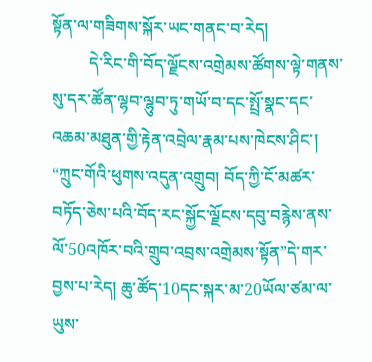སྟོན་ལ་གཟིགས་སྐོར་ཡང་གནང་བ་རེད།
         དེ་རིང་གི་བོད་ལྗོངས་འགྲེམས་ཚོགས་ལྟེ་གནས་སུ་དར་ཚོན་ལྷབ་ལྷུབ་ཏུ་གཡོ་བ་དང་སྤྲོ་སྣང་དང་འཆམ་མཐུན་གྱི་རྟེན་འབྲེལ་རྣམ་པས་ཁེངས་ཤིང་། “ཀྲུང་གོའི་ཕུགས་འདུན་འགྲུབ། བོད་ཀྱི་ངོ་མཚར་བཏོད་ཅེས་པའི་བོད་རང་སྐྱོང་ལྗོངས་དབུ་བརྙེས་ནས་ལོ་50འཁོར་བའི་གྲུབ་འབྲས་འགྲེམས་སྟོན”དེ་གར་བྱས་པ་རེད། ཆུ་ཚོད་10དང་སྐར་མ་20ཡོལ་ཙམ་ལ་ཡུས་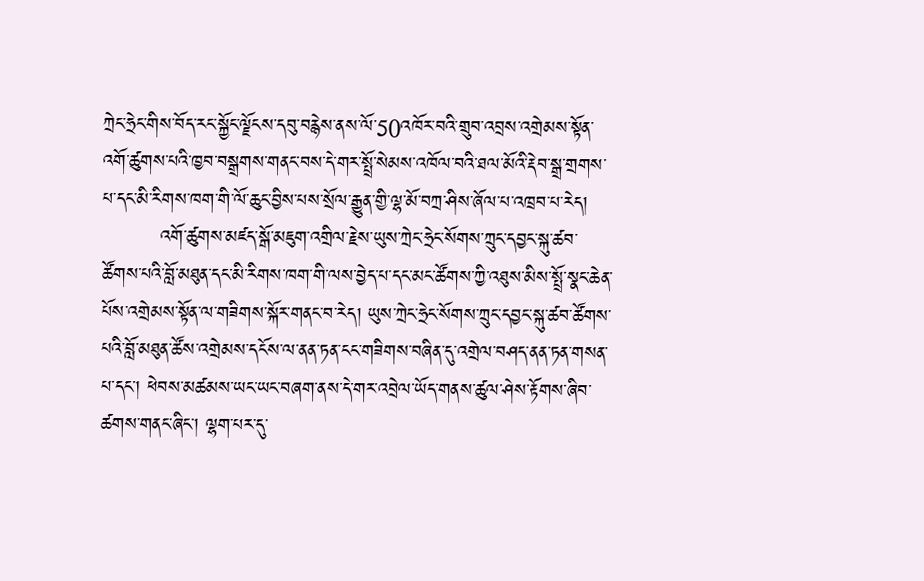ཀྲེང་ཧྲེང་གིས་བོད་རང་སྐྱོང་ལྗོངས་དབུ་བརྙེས་ནས་ལོ་50འཁོར་བའི་གྲུབ་འབྲས་འགྲེམས་སྟོན་འགོ་ཚུགས་པའི་ཁྱབ་བསྒྲགས་གནང་བས་དེ་གར་སྤྲོ་སེམས་འཁོལ་བའི་ཐལ་མོའི་རྡེབ་སྒྲ་གྲགས་པ་དང་མི་རིགས་ཁག་གི་ལོ་ཆུང་བྱིས་པས་སྲོལ་རྒྱུན་གྱི་ལྷ་མོ་བཀྲ་ཤིས་ཞོལ་པ་འཁྲབ་པ་རེད།
         འགོ་ཚུགས་མཛད་སྒོ་མཇུག་འགྲིལ་རྗེས་ཡུས་ཀྲེང་ཧྲེང་སོགས་ཀྲུང་དབྱང་སྐུ་ཚབ་ཚོགས་པའི་བློ་མཐུན་དང་མི་རིགས་ཁག་གི་ལས་བྱེད་པ་དང་མང་ཚོགས་ཀྱི་འཐུས་མིས་སྤྲོ་སྣང་ཆེན་པོས་འགྲེམས་སྟོན་ལ་གཟིགས་སྐོར་གནང་བ་རེད། ཡུས་ཀྲེང་ཧྲེང་སོགས་ཀྲུང་དབྱང་སྐུ་ཚབ་ཚོགས་པའི་བློ་མཐུན་ཚོས་འགྲེམས་དངོས་ལ་ནན་ཏན་ངང་གཟིགས་བཞིན་དུ་འགྲེལ་བཤད་ནན་ཏན་གསན་པ་དང་། ཕེབས་མཚམས་ཡང་ཡང་བཞག་ནས་དེ་གར་འབྲེལ་ཡོད་གནས་ཚུལ་ཤེས་རྟོགས་ཞིབ་ཚགས་གནང་ཞིང་། ལྷག་པར་དུ་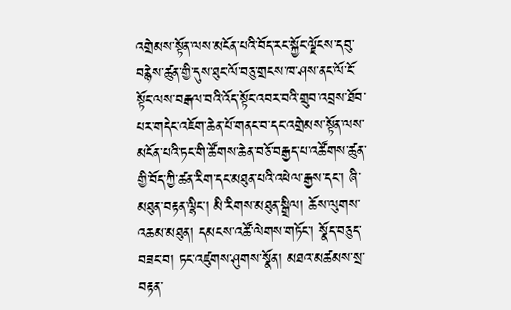འགྲེམས་སྟོན་ལས་མངོན་པའི་བོད་རང་སྐྱོང་ལྗོངས་དབུ་བརྙེས་ཚུན་གྱི་དུས་ཐུང་ལོ་བཅུ་གྲངས་ཁ་ཤས་ནང་ལོ་ངོ་སྟོང་ལས་བརྒལ་བའི་འོད་སྟོང་འབར་བའི་གྲུབ་འབྲས་ཐོབ་པར་གདེང་འཇོག་ཆེན་པོ་གནང་བ་དང་འགྲེམས་སྟོན་ལས་མངོན་པའི་ཏང་གི་ཚོགས་ཆེན་བཅོ་བརྒྱད་པ་འཚོགས་ཚུན་གྱི་བོད་ཀྱི་ཚན་རིག་དང་མཐུན་པའི་འཕེལ་རྒྱས་དང་། ཞི་མཐུན་བརྟན་ལྷིང་། མི་རིགས་མཐུན་སྒྲིལ། ཆོས་ལུགས་འཆམ་མཐུན། དམངས་འཚོ་ལེགས་གཏོང་། སྣོད་བཅུད་བཟང་བ། ཏང་འཛུགས་ཤུགས་སྣོན། མཐའ་མཚམས་སྲ་བརྟན་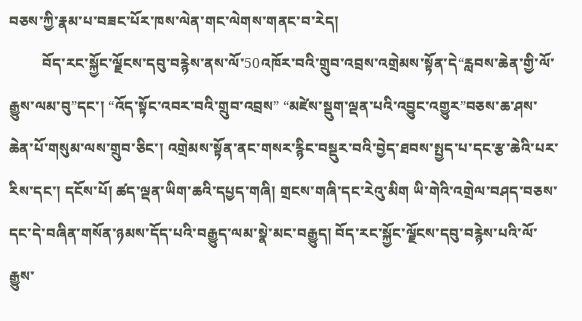བཅས་ཀྱི་རྣམ་པ་བཟང་པོར་ཁས་ལེན་གང་ལེགས་གནང་བ་རེད།
         བོད་རང་སྐྱོང་ལྗོངས་དབུ་བརྙེས་ནས་ལོ་50འཁོར་བའི་གྲུབ་འབྲས་འགྲེམས་སྟོན་དེ“རླབས་ཆེན་གྱི་ལོ་རྒྱུས་ལམ་བུ”དང་། “འོད་སྟོང་འབར་བའི་གྲུབ་འབྲས” “མཛེས་སྡུག་ལྡན་པའི་འབྱུང་འགྱུར”བཅས་ཆ་ཤས་ཆེན་པོ་གསུམ་ལས་གྲུབ་ཅིང་། འགྲེམས་སྟོན་ནང་གསར་རྙིང་བསྡུར་བའི་བྱེད་ཐབས་སྤྱད་པ་དང་རྩ་ཆེའི་པར་རིས་དང་། དངོས་པོ། ཚད་ལྡན་ཡིག་ཆའི་དཔྱད་གཞི། གྲངས་གཞི་དང་རེའུ་མིག ཡི་གེའི་འགྲེལ་བཤད་བཅས་དང་དེ་བཞིན་གསོན་ཉམས་དོད་པའི་བརྒྱུད་ལམ་སྣེ་མང་བརྒྱུད། བོད་རང་སྐྱོང་ལྗོངས་དབུ་བརྙེས་པའི་ལོ་རྒྱུས་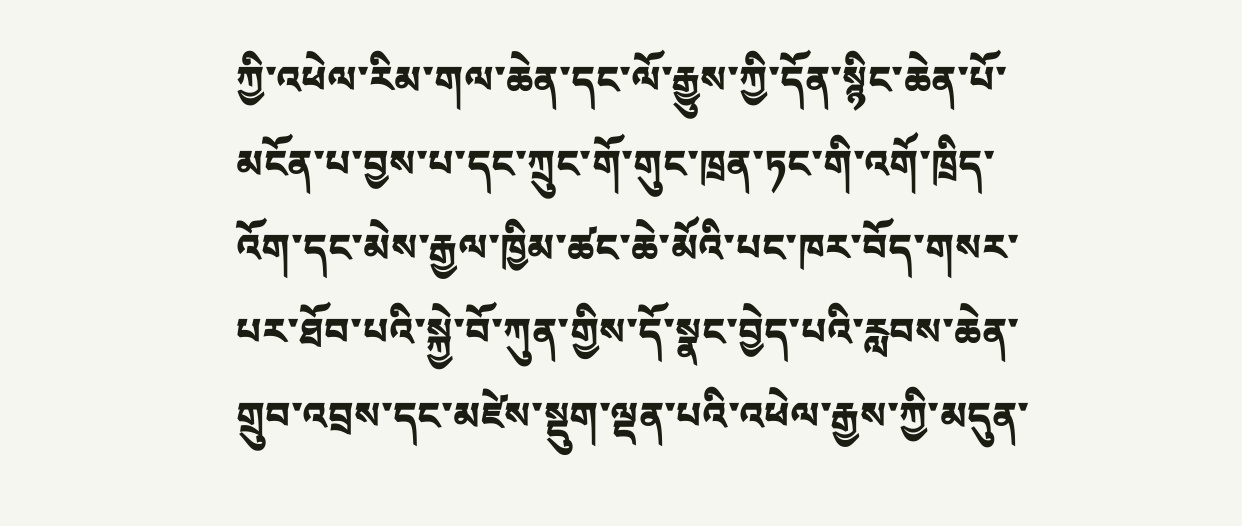ཀྱི་འཕེལ་རིམ་གལ་ཆེན་དང་ལོ་རྒྱུས་ཀྱི་དོན་སྙིང་ཆེན་པོ་མངོན་པ་བྱས་པ་དང་ཀྲུང་གོ་གུང་ཁྲན་ཏང་གི་འགོ་ཁྲིད་འོག་དང་མེས་རྒྱལ་ཁྱིམ་ཚང་ཆེ་མོའི་པང་ཁར་བོད་གསར་པར་ཐོབ་པའི་སྐྱེ་བོ་ཀུན་གྱིས་དོ་སྣང་བྱེད་པའི་རླབས་ཆེན་གྲུབ་འབྲས་དང་མཛེས་སྡུག་ལྡན་པའི་འཕེལ་རྒྱས་ཀྱི་མདུན་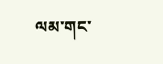ལམ་གང་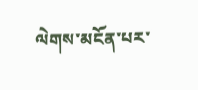ལེགས་མངོན་པར་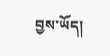བྱས་ཡོད།